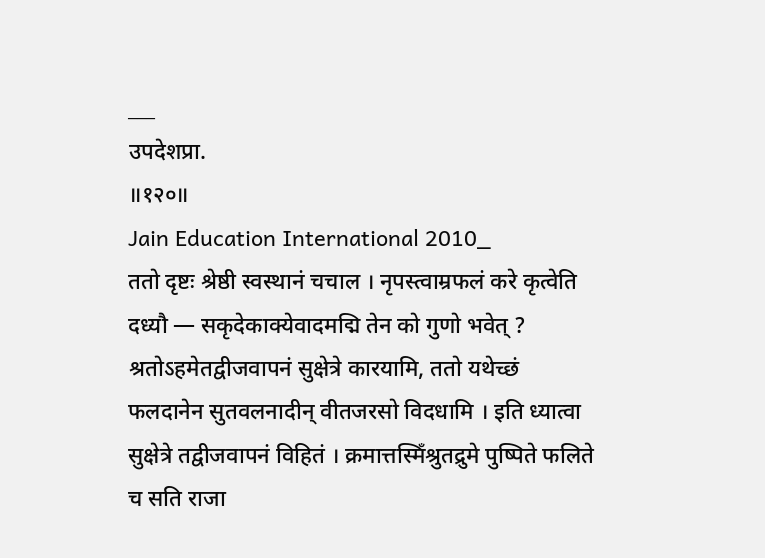___
उपदेशप्रा.
॥१२०॥
Jain Education International 2010_
ततो दृष्टः श्रेष्ठी स्वस्थानं चचाल । नृपस्त्वाम्रफलं करे कृत्वेति दध्यौ — सकृदेकाक्येवादमद्मि तेन को गुणो भवेत् ? श्रतोऽहमेतद्वीजवापनं सुक्षेत्रे कारयामि, ततो यथेच्छं फलदानेन सुतवलनादीन् वीतजरसो विदधामि । इति ध्यात्वा सुक्षेत्रे तद्वीजवापनं विहितं । क्रमात्तस्मिँश्रुतद्रुमे पुष्पिते फलिते च सति राजा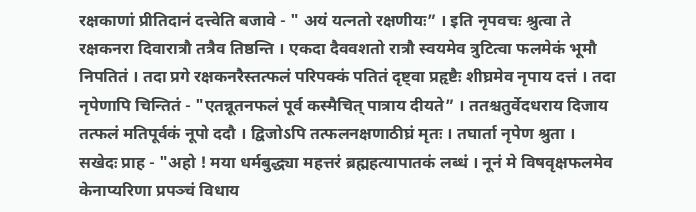रक्षकाणां प्रीतिदानं दत्त्वेति बजावे - " अयं यत्नतो रक्षणीयः” । इति नृपवचः श्रुत्वा ते रक्षकनरा दिवारात्रौ तत्रैव तिष्ठन्ति । एकदा दैववशतो रात्रौ स्वयमेव त्रुटित्वा फलमेकं भूमौ निपतितं । तदा प्रगे रक्षकनरैस्तत्फलं परिपक्कं पतितं दृष्ट्वा प्रहृष्टैः शीघ्रमेव नृपाय दत्तं । तदा नृपेणापि चिन्तितं - "एतन्नूतनफलं पूर्व कस्मैचित् पात्राय दीयते” । ततश्चतुर्वेदधराय दिजाय तत्फलं मतिपूर्वकं नूपो ददौ । द्विजोऽपि तत्फलनक्षणाठीघ्रं मृतः । तघार्ता नृपेण श्रुता । सखेदः प्राह - "अहो ! मया धर्मबुद्ध्या महत्तरं ब्रह्महत्यापातकं लब्धं । नूनं मे विषवृक्षफलमेव केनाप्यरिणा प्रपञ्चं विधाय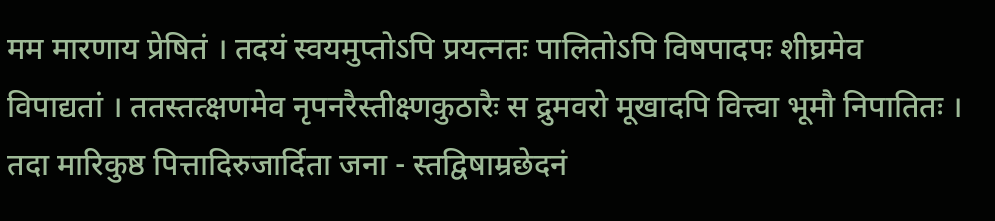मम मारणाय प्रेषितं । तदयं स्वयमुप्तोऽपि प्रयत्नतः पालितोऽपि विषपादपः शीघ्रमेव विपाद्यतां । ततस्तत्क्षणमेव नृपनरैस्तीक्ष्णकुठारैः स द्रुमवरो मूखादपि वित्त्वा भूमौ निपातितः । तदा मारिकुष्ठ पित्तादिरुजार्दिता जना - स्तद्विषाम्रछेदनं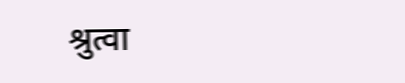श्रुत्वा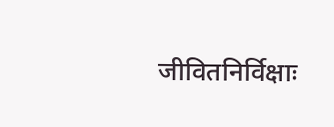जीवितनिर्विक्षाः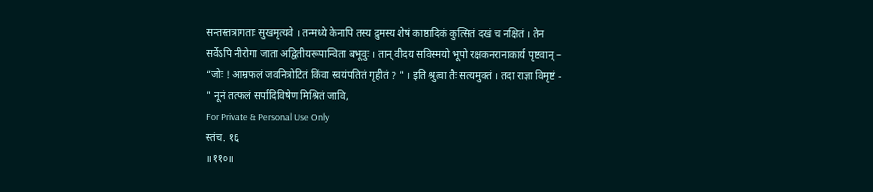सन्तस्तत्रागताः सुखमृत्यवे । तन्मध्ये केनापि तस्य द्रुमस्य शेषं काष्ठादिकं कुत्सितं दखं च नक्षितं । तेन सर्वेऽपि नीरोगा जाता अद्वितीयरूपान्विता बभूवुः । तान् वीदय सविस्मयो भूपो रक्षकनरानाकार्य पृष्टवान् – “जोः ! आम्रफलं जवनित्रोटितं किंवा स्वयंपतितं गृहीतं ? " । इति श्रुत्वा तैः सत्यमुक्तं । तदा राज्ञा विमृष्टं - " नूनं तत्फलं सर्पादिविषेण मिश्रितं जावि,
For Private & Personal Use Only
स्तंच. १६
॥११०॥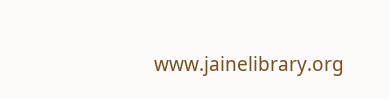www.jainelibrary.org